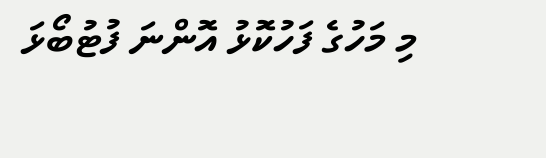މި މަހުގެ ފަހުކޮޅު އޮންނަ ފުޓުބޯޅަ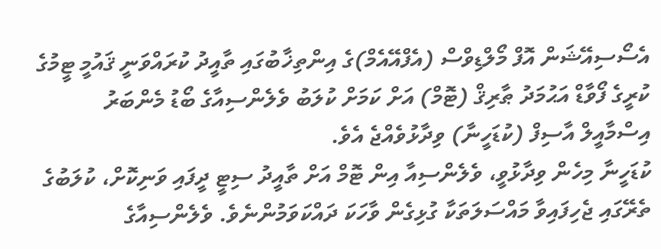އެސޯސިއޭޝަން އޮފް މޯލްޑިވްސް (އެފްއޭއެމް)ގެ އިންތިޚާބުގައި ތާއީދު ކުރައްވަނީ ޤައުމީ ޓީމުގެ ކުރީގެ ފޯވާޑް އަޙުމަދު ޠާރިޤް (ޓޮމް) އަށް ކަމަށް ކުލަބު ވެލެންސިއާގެ ބޯޑު މެންބަރު އިސްމާއީލް އާސިފް (ކުޑަހީނާ) ވިދާޅުވެއްޖެ އެވެ.
ކުޑަހީނާ މިހެން ވިދާޅުވީ، ވެލެންސިއާ އިން ޓޮމް އަށް ތާއީދު ސިޓީ ދީފައި ވަނިކޮށް، ކުލަބުގެ ތެރޭގައި ޖެހިފައިވާ މައްސަލަތަކާ ގުޅިގެން ވާހަކަ ދައްކަވަމުންނެވެ. ވެލެންސިއާގެ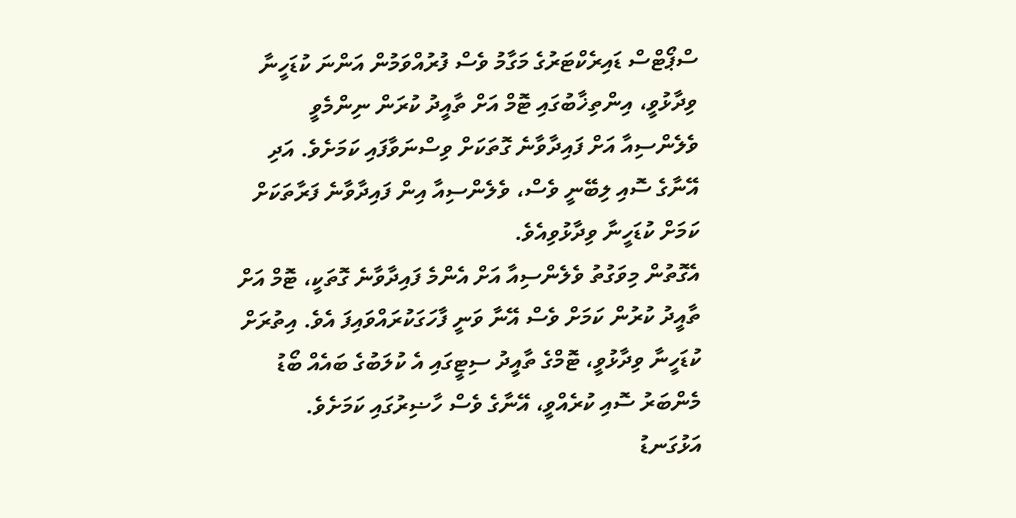ސްޕޯޓްސް ޑައިރެކްޓަރުގެ މަގާމު ވެސް ފުރުއްވަމުން އަންނަ ކުޑަހީނާ ވިދާޅުވީ، އިންތިޚާބުގައި ޓޮމް އަށް ތާއީދު ކުރަން ނިންމެވީ ވެލެންސިއާ އަށް ފައިދާވާނެ ގޮތަކަށް ވިސްނަވާފައި ކަމަށެވެ. އަދި އޭނާގެ ސޮއި ލިބޭނީ ވެސް، ވެލެންސިއާ އިން ފައިދާވާނެ ފަރާތަކަށް ކަމަށް ކުޑަހީނާ ވިދާޅުވިއެވެ.
އެގޮތުން މިވަގުތު ވެލެންސިއާ އަށް އެންމެ ފައިދާވާނެ ގޮތަކީ، ޓޮމް އަށް ތާއީދު ކުރުން ކަމަށް ވެސް އޭނާ ވަނީ ފާހަގަކުރައްވައިފަ އެވެ. އިތުރަށް ކުޑަހީނާ ވިދާޅުވީ، ޓޮމްގެ ތާއީދު ސިޓީގައި އެ ކުލަބުގެ ބައެއް ބޯޑު މެންބަރު ސޮއި ކުރެއްވީ، އޭނާގެ ވެސް ހާޟިރުގައި ކަމަށެވެ.
އަޅުގަނޑު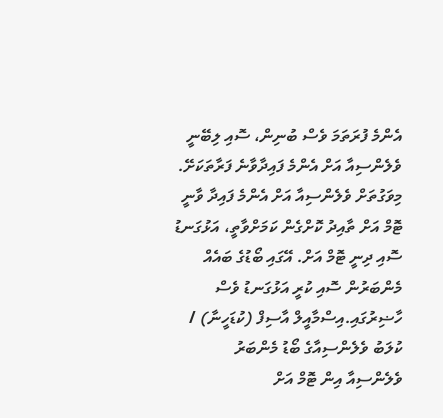އެންމެ ފުރަތަމަ ވެސް ބުނިން، ސޮއި ލިބޭނީ ވެލެންސިއާ އަށް އެންމެ ފައިދާވާނެ ފަރާތަކަށޭ. މިވަގުތަށް ވެލެންސިއާ އަށް އެންމެ ފައިދާ ވާނީ ޓޮމް އަށް ތާއިދު ކޮށްގެން ކަމަށްވާތީ، އަޅުގަނޑު ސޮއި ދިނީ ޓޮމް އަށް. އޭގައި ބޯޑުގެ ބައެއް މެންބަރުން ސޮއި ކުރީ އަޅުގަނޑު ވެސް ހާޟިރުގައި.އިސްމާއީލް އާސިފް (ކުޑަހީނާ) / ކުލަބު ވެލެންސިއާގެ ބޯޑު މެންބަރު
ވެލެންސިއާ އިން ޓޮމް އަށް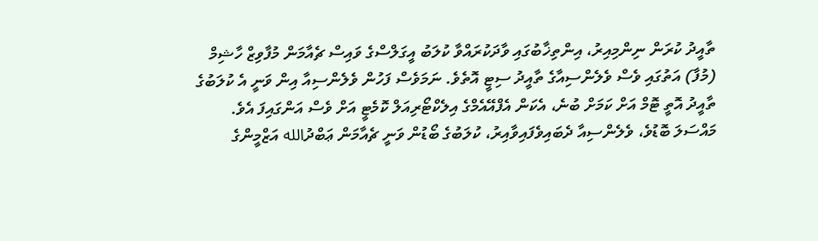ތާއީދު ކުރަން ނިންމިއިރު، އިންތިޚާބުގައި ވާދަކުރައްވާ ކުލަބު އީގަލްސްގެ ވައިސް ޗެއާމަން މުފާވިޒް ހާޝިމް (މުފާ) އަތުގައި ވެސް ވެލެންސިއާގެ ތާއީދު ސިޓީ އޮތެވެ. ނަމަވެސް ފަހުން ވެލެންސިއާ އިން ވަނީ އެ ކުލަބުގެ ތާއީދު އޮތީ ޓޮމް އަށް ކަމަށް ބުނެ، އެކަން އެފްއޭއެމްގެ އިލެކްޓޯރިއަލް ކޮމެޓީ އަށް ވެސް އަންގައިފަ އެވެ.
މައްސަލަ ބޮޑުވެ، ވެލެންސިއާ ދެބައިވެފައިވާއިރު، ކުލަބުގެ ބޯޑުން ވަނީ ޗެއާމަން ޢަބްދުالله އަޒްމީންގެ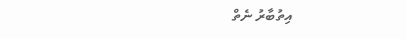އިތުބާރު ނެތް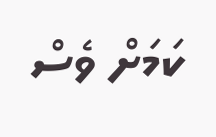ކަމަށް ވެސް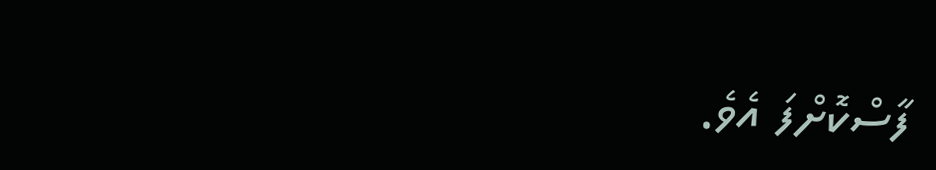ފާސްކޮށްފަ އެވެ.